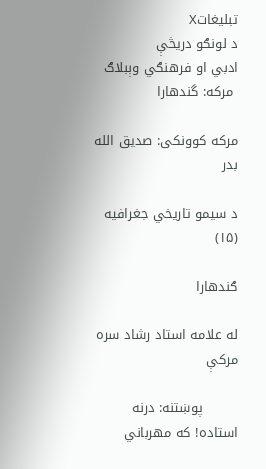تبليغاتX
د لونګو دريڅې
ادبي او فرهنګي وېبلاګ
 مرکه: گندهارا

مركه كوونكى: صديق الله بدر

د سيمو تاريخي جغرافيه (۱۵)

ګندهارا

له علامه استاد رشاد سره مركې

        پوښتنه: درنه استاده! كه مهرباني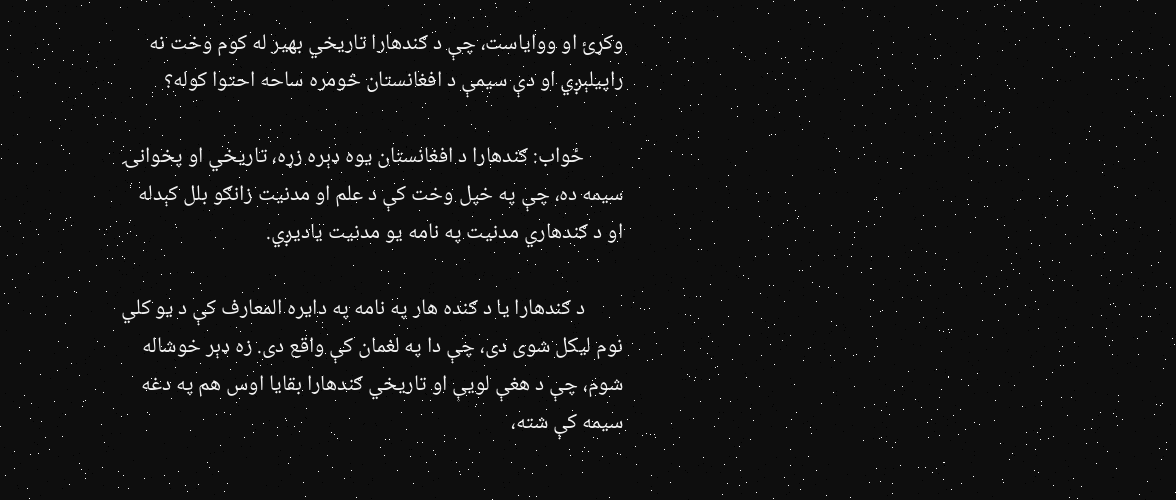وكړئ او وواياست، چې د ګندهارا تاريخي بهير له كوم وخت نه راپيلېږي او دې سيمې د افغانستان څومره ساحه احتوا كوله؟

        ځواب: ګندهارا د افغانستان يوه ډېره زړه، تاريخي او پخوانۍ سيمه ده، چې په خپل وخت كې د علم او مدنيت زانګو بلل كېدله او د ګندهاري مدنيت په نامه يو مدنيت ياديږي.

        د ګندهارا يا د ګنده هار په نامه په دايره المعارف كې د يو كلي نوم ليكل شوى دى، چې دا په لغمان كې واقع دى. زه ډېر خوشاله شوم، چې د هغې لويې او تاريخي ګندهارا بقايا اوس هم په دغه سيمه كې شته،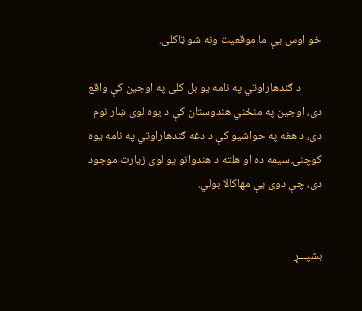خو اوس يې ما موقعيت ونه شو ټاكلى.

        د ګندهاراوتي په نامه يو بل كلى په اوجين كې واقع دى، اوجين په منځني هندوستان كې د يوه لوى ښار نوم دى، د هغه په حواشيو كې د دغه ګندهاراوتي په نامه يوه كوچنۍ سيمه ده او هلته د هندوانو يو لوى زيارت موجود دى، چې دوى يې مهاكالا بولي.


بشپـــړ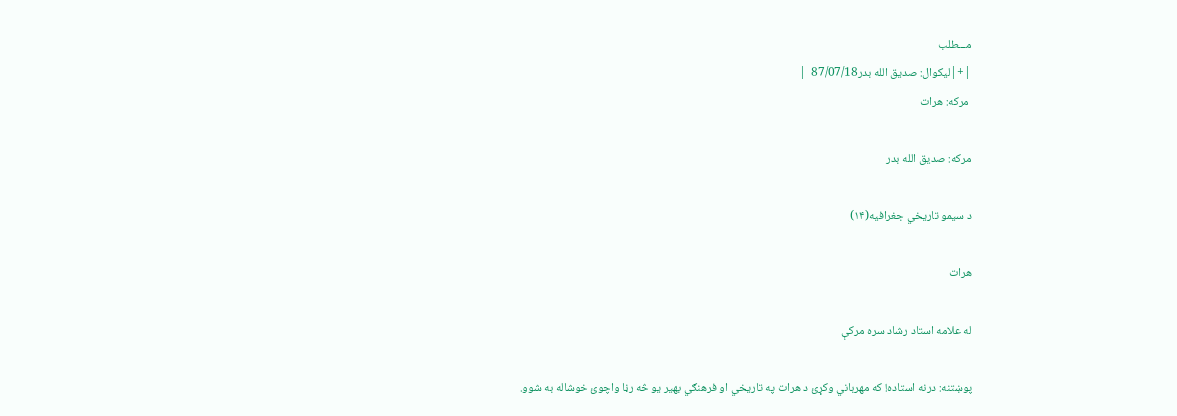مـــطلب
|+|ليكوال: صديق الله بدر87/07/18  |
 مرکه: هرات

مركه: صديق الله بدر

د سيمو تاريخي جغرافيه(۱۴)

هرات

له علامه استاد رشاد سره مركې

پوښتنه: درنه استاده! كه مهرباني وكړئ د هرات په تاريخي او فرهنګي بهير يو څه رڼا واچوئ خوشاله به شوو.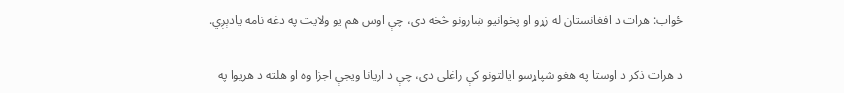ځواب: هرات د افغانستان له زړو او پخوانيو ښارونو څخه دى، چې اوس هم يو ولايت په دغه نامه يادېږي.

د هرات ذكر د اوستا په هغو شپاړسو ايالتونو كې راغلى دى، چې د اريانا ويجې اجزا وه او هلته د هريوا په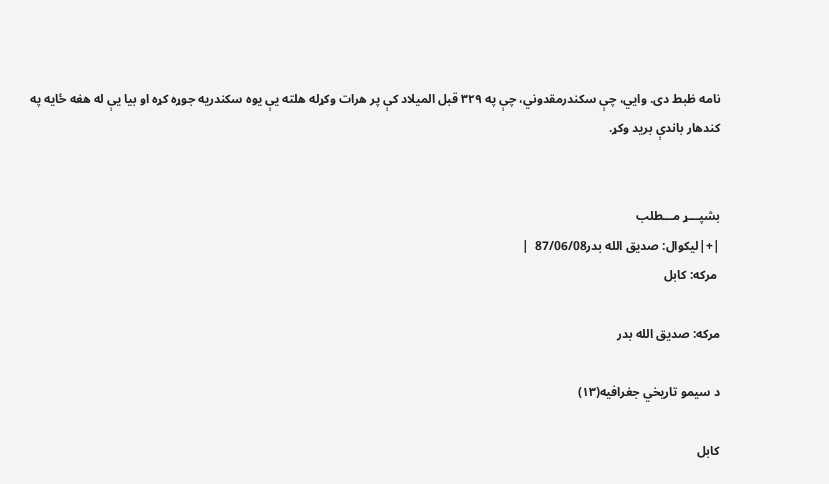نامه ظبط دى. وايي، چې سكندرمقدوني، چې په ۳۲۹ قبل الميلاد كې پر هرات وكړله هلته يې يوه سكندريه جوړه كړه او بيا يې له هغه ځايه په كندهار باندې بريد وكړ.


بشپـــړ مـــطلب
|+|ليكوال: صديق الله بدر87/06/08  |
 مرکه: کابل

مركه: صديق الله بدر

د سيمو تاريخي جغرافيه(۱۳)

كابل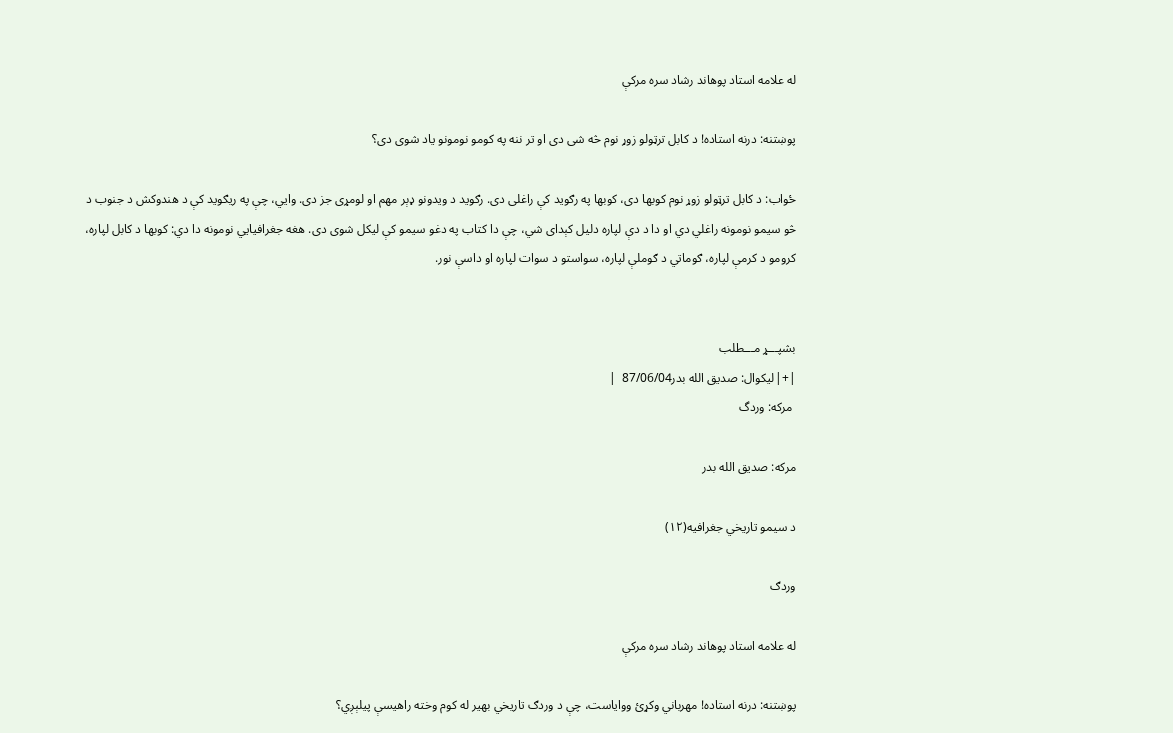له علامه استاد پوهاند رشاد سره مركې

پوښتنه: درنه استاده! د كابل ترټولو زوړ نوم څه شى دى او تر ننه په كومو نومونو ياد شوى دى؟

ځواب: د كابل ترټولو زوړ نوم كوبها دى، كوبها په رګويد كې راغلى دى. رګويد د ويدونو ډېر مهم او لومړى جز دى. وايي، چې په ريګويد كې د هندوكش د جنوب د څو سيمو نومونه راغلي دي او دا د دې لپاره دليل كېداى شي، چې دا كتاب په دغو سيمو كې ليكل شوى دى. هغه جغرافيايي نومونه دا دي: كوبها د كابل لپاره، كرومو د كرمې لپاره، ګوماتي د ګوملې لپاره، سواستو د سوات لپاره او داسې نور.


بشپـــړ مـــطلب
|+|ليكوال: صديق الله بدر87/06/04  |
 مرکه: وردگ

مركه: صديق الله بدر

د سيمو تاريخي جغرافيه(۱۲)

وردګ

له علامه استاد پوهاند رشاد سره مركې

پوښتنه: درنه استاده! مهرباني وكړئ وواياست، چې د وردګ تاريخي بهير له كوم وخته راهيسې پيلېږي؟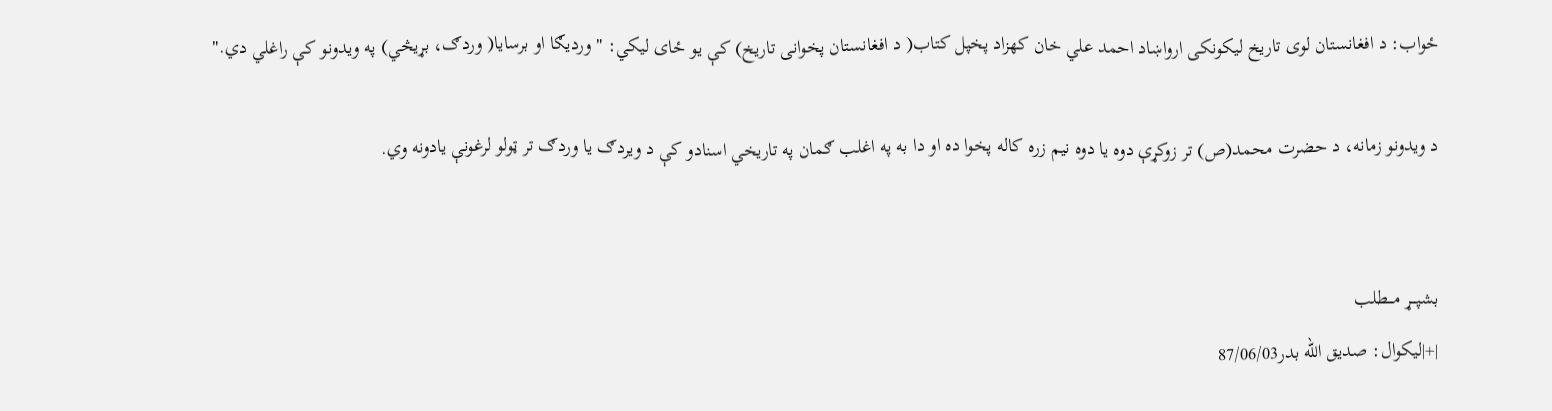ځواب: د افغانستان لوى تاريخ ليكونكى ارواښاد احمد علي خان كهزاد پخپل كتاب( د افغانستان پخوانى تاريخ) كې يو ځاى ليكي: " ورديګا او برسايا( وردګ، بړيڅي) په ويدونو كې راغلي دي."

د ويدونو زمانه، د حضرت محمد(ص) تر زوكړې دوه يا دوه نيم زره كاله پخوا ده او دا به په اغلب ګمان په تاريخي اسنادو كې د ويردګ يا وردګ تر ټولو لرغونې يادونه وي.


بشپـــړ مـــطلب
|+|ليكوال: صديق الله بدر87/06/03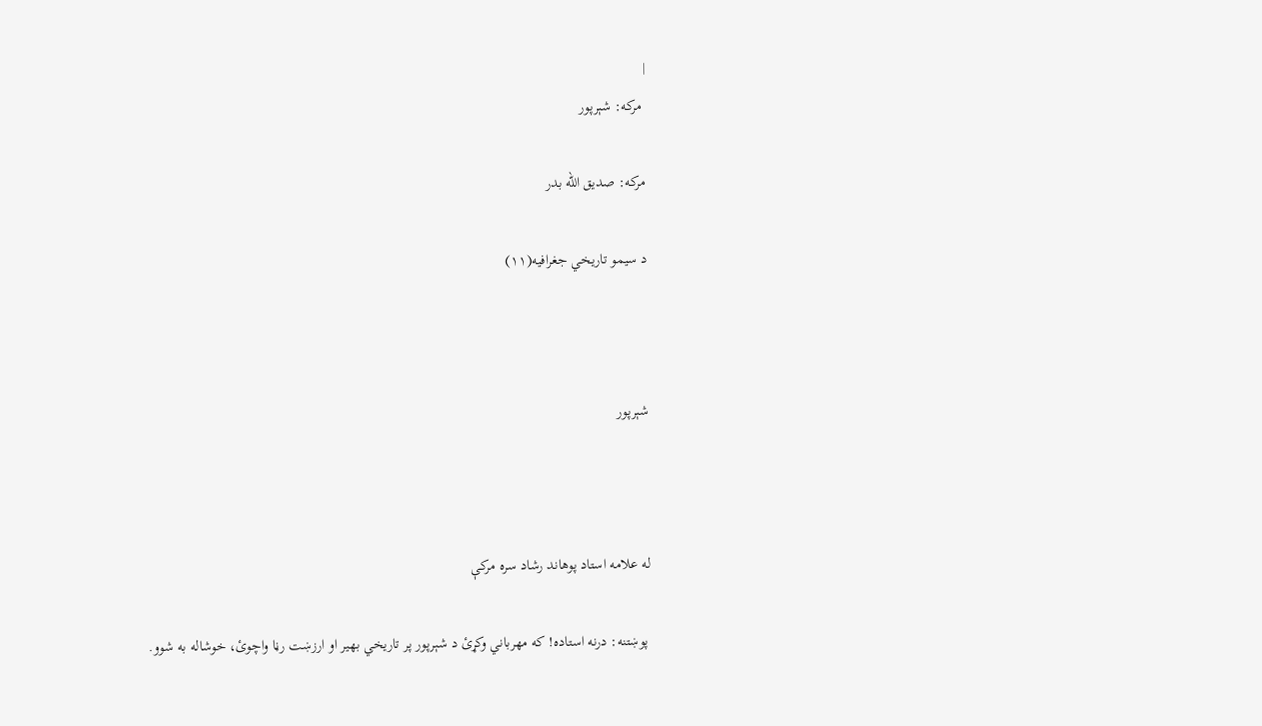|
 مرکه: شېرپور

مركه: صديق الله بدر

د سيمو تاريخي جغرافيه(۱۱)



شېرپور



له علامه استاد پوهاند رشاد سره مركې

 پوښتنه: درنه استاده! كه مهرباني وكړئ د شېرپور پر تاريخي بهير او ارزښت رڼا واچوئ، خوشاله به شوو.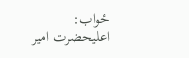ځواب: اعليحضرت امير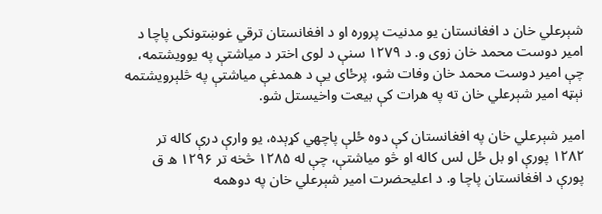شېرعلي خان د افغانستان يو مدنيت پروره او د افغانستان ترقي غوښتونكى پاچا د امير دوست محمد خان زوى و. د ۱۲۷۹ سنې د لوى اختر د مياشتې په يوويشتمه، چې امير دوست محمد خان وفات شو، پرځاى يې د همدغې مياشتې په څلېرويشتمه نېټه امير شېرعلي خان ته په هرات كې بيعت واخيستل شو.

امير شېرعلي خان په افغانستان كې دوه ځلې پاچهي كړېده، يو وارې درې كاله تر ۱۲۸۲ پورې او بل ځل لس كاله او څو مياشتې، چې له ۱۲۸۵ څخه تر ۱۲۹۶ ه ق پورې د افغانستان پاچا و. د اعليحضرت امير شېرعلي خان په دوهمه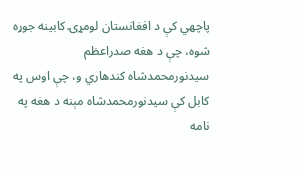پاچهي كې د افغانستان لومړۍ كابينه جوړه شوه، چې د هغه صدراعظم سيدنورمحمدشاه كندهاري و، چې اوس په كابل كې سيدنورمحمدشاه مېنه د هغه په نامه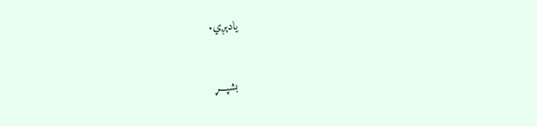يادېږي.


بشپـــړ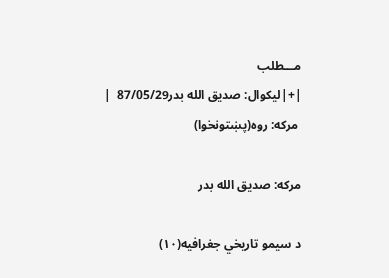مـــطلب
|+|ليكوال: صديق الله بدر87/05/29  |
 مركه: روه(پښتونخوا)

مركه: صديق الله بدر

د سيمو تاريخي جغرافيه(۱۰)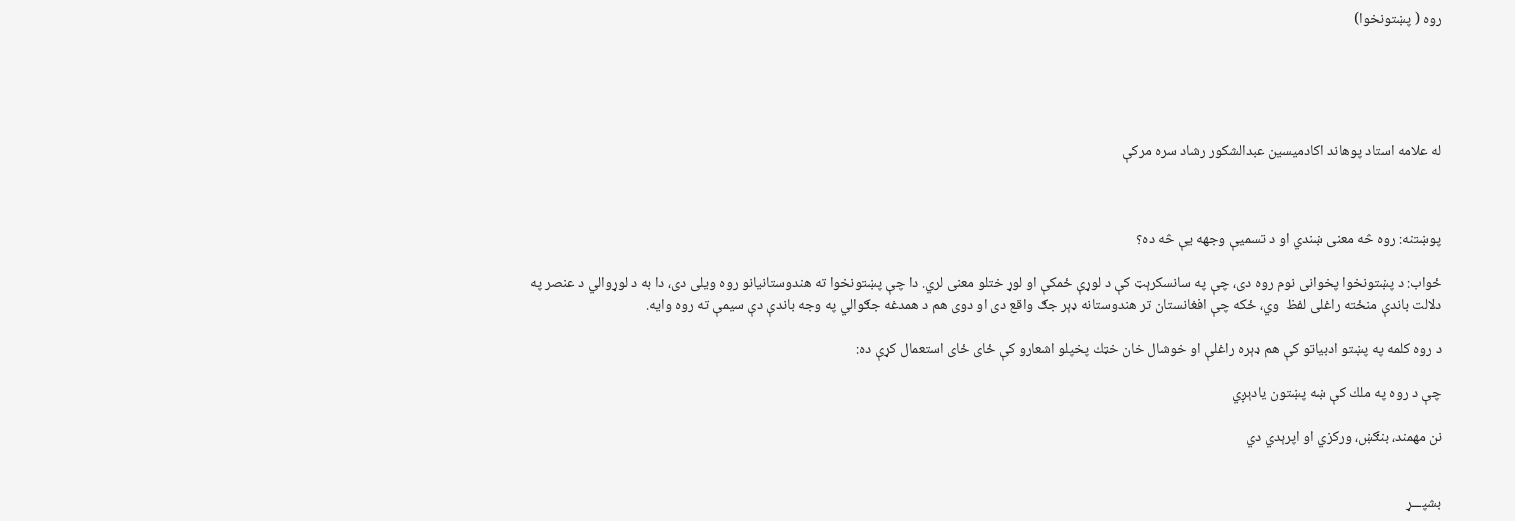روه ( پښتونخوا)





له علامه استاد پوهاند اكادميسين عبدالشكور رشاد سره مركې



پوښتنه: روه څه معنى ښندي او د تسميې وجهه يې څه ده؟

ځواب: د پښتونخوا پخوانى نوم روه دى، چې په سانسكرېټ كې د لوړې ځمكې او لوړ ختلو معنى لري. دا چې پښتونخوا ته هندوستانيانو روه ويلى دى، دا به د لوړوالي د عنصر په دلالت باندې منځته راغلى لفظ  وي، ځكه چې افغانستان تر هندوستانه ډېر جګ واقع دى او دوى هم د همدغه جګوالي په وجه باندې دې سيمې ته روه وايه.

د روه كلمه په پښتو ادبياتو كې هم ډېره راغلې او خوشال خان خټك پخپلو اشعارو كې ځاى ځاى استعمال كړې ده:

چې د روه په ملك كې ښه پښتون يادېږي

نن مهمند، بنګښ، وركزي او اپرېدي دي


بشپـــړ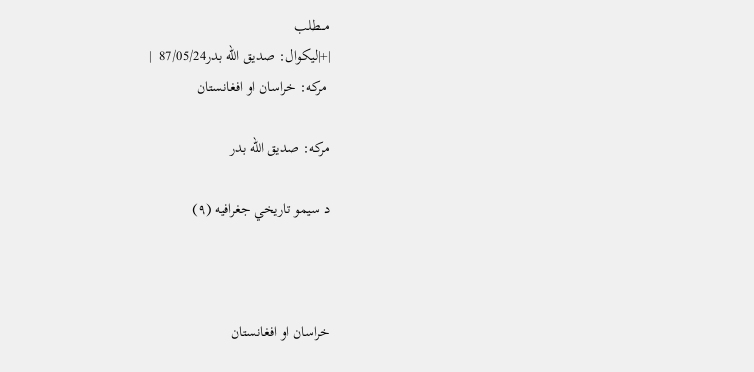مـــطلب
|+|ليكوال: صديق الله بدر87/05/24  |
 مرکه: خراسان او افغانستان

مركه: صديق الله بدر

د سيمو تاريخي جغرافيه (۹)



خراسان او افغانستان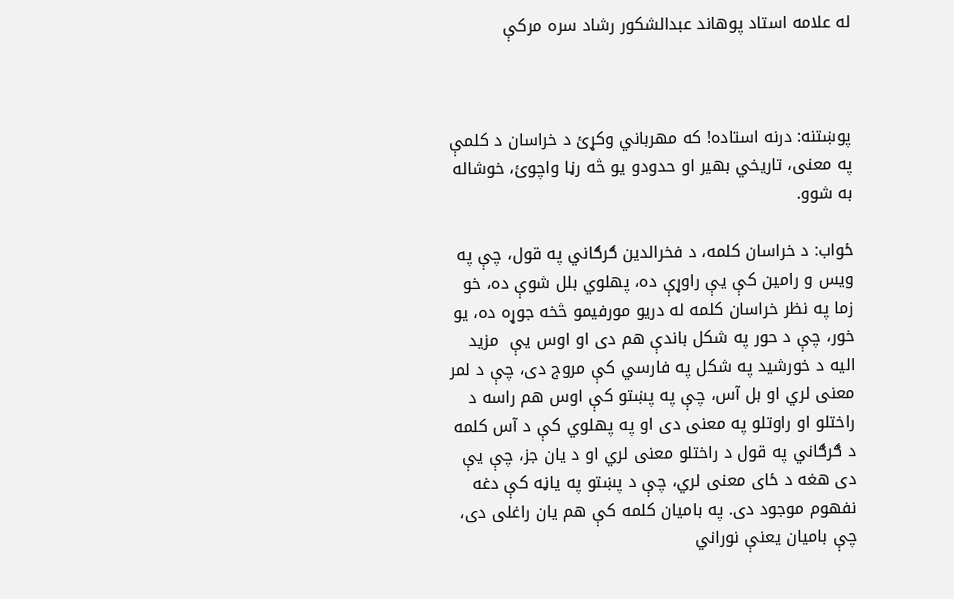له علامه استاد پوهاند عبدالشكور رشاد سره مركې



پوښتنه: درنه استاده! كه مهرباني وكړئ د خراسان د كلمې په معنى، تاريخي بهير او حدودو يو څه رڼا واچوئ، خوشاله به شوو.

ځواب: د خراسان كلمه، د فخرالدين ګرګاني په قول، چې په ويس و رامين كې يې راوړې ده، پهلوي بلل شوې ده، خو زما په نظر خراسان كلمه له دريو مورفيمو څخه جوړه ده، يو خور، چې د حور په شكل باندې هم دى او اوس يې  مزيد اليه د خورشيد په شكل په فارسي كې مروج دى، چې د لمر معنى لري او بل آس، چې په پښتو كې اوس هم راسه د راختلو او راوتلو په معنى دى او په پهلوي كې د آس كلمه د ګرګاني په قول د راختلو معنى لري او د يان جز، چې يې دى هغه د ځاى معنى لري، چې د پښتو په ياڼه كې دغه نفهوم موجود دى. په باميان كلمه كې هم يان راغلى دى، چې باميان يعنې نوراني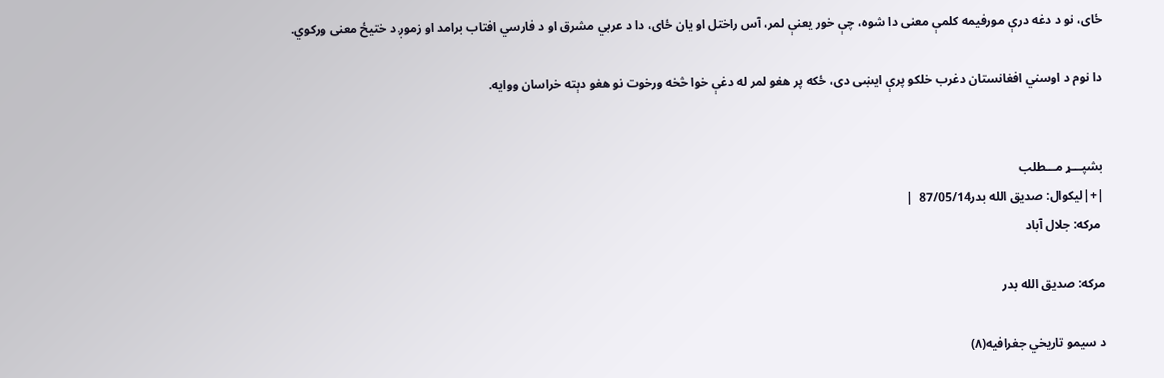ځاى، نو د دغه درې مورفيمه كلمې معنى دا شوه، چې خور يعنې لمر، آس راختل او يان ځاى، دا د عربي مشرق او د فارسي افتاب برامد او زموږ د ختيځ معنى وركوي.

دا نوم د اوسني افغانستان دغرب خلكو پرې ايښى دى، ځكه پر هغو لمر له دغې خوا څخه ورخوت نو هغو دېته خراسان ووايه.


بشپـــړ مـــطلب
|+|ليكوال: صديق الله بدر87/05/14  |
 مرکه: جلال آباد

مركه: صديق الله بدر

د سيمو تاريخي جغرافيه(۸)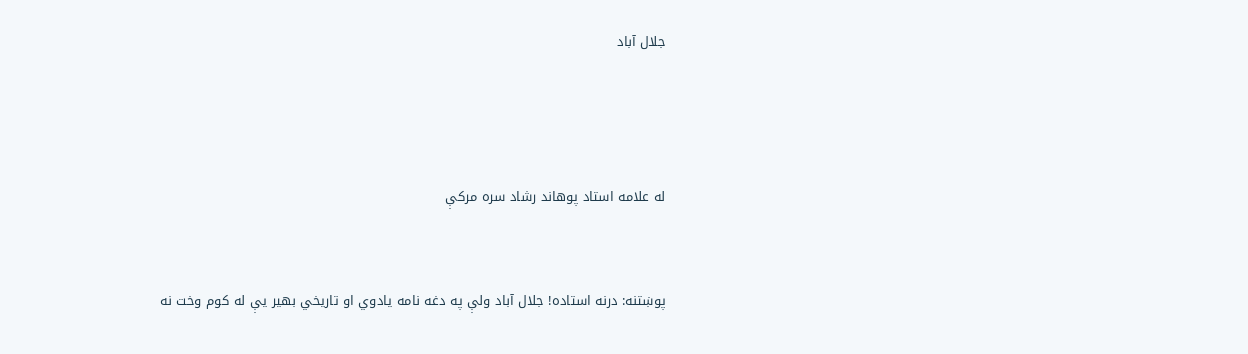جلال آباد





له علامه استاد پوهاند رشاد سره مركې



پوښتنه: درنه استاده! جلال آباد ولې په دغه نامه يادوي او تاريخي بهير يې له كوم وخت نه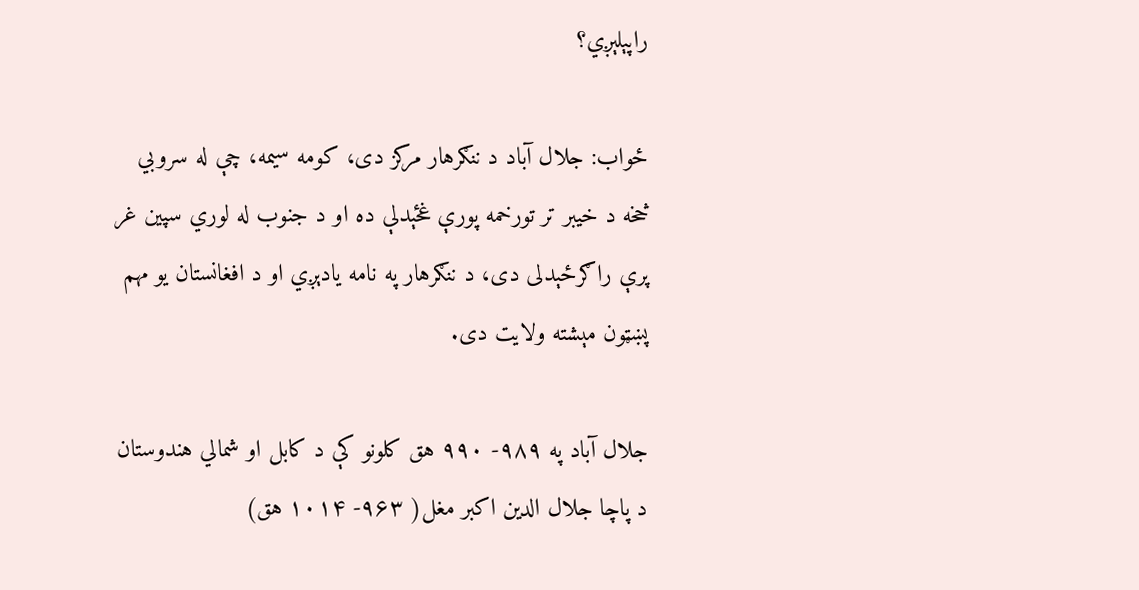راپېلېږي؟

ځواب: جلال آباد د ننګرهار مركز دى، كومه سيمه، چې له سروبي څخه د خيبر تر تورخمه پورې غځېدلې ده او د جنوب له لوري سپين غر پرې راګرځېدلى دى، د ننګرهار په نامه يادېږي او د افغانستان يو مهم پښټون مېشته ولايت دى.

جلال آباد په ۹۸۹- ۹۹۰ هق كلونو كې د كابل او شمالي هندوستان د پاچا جلال الدين اكبر مغل( ۹۶۳- ۱۰۱۴ هق)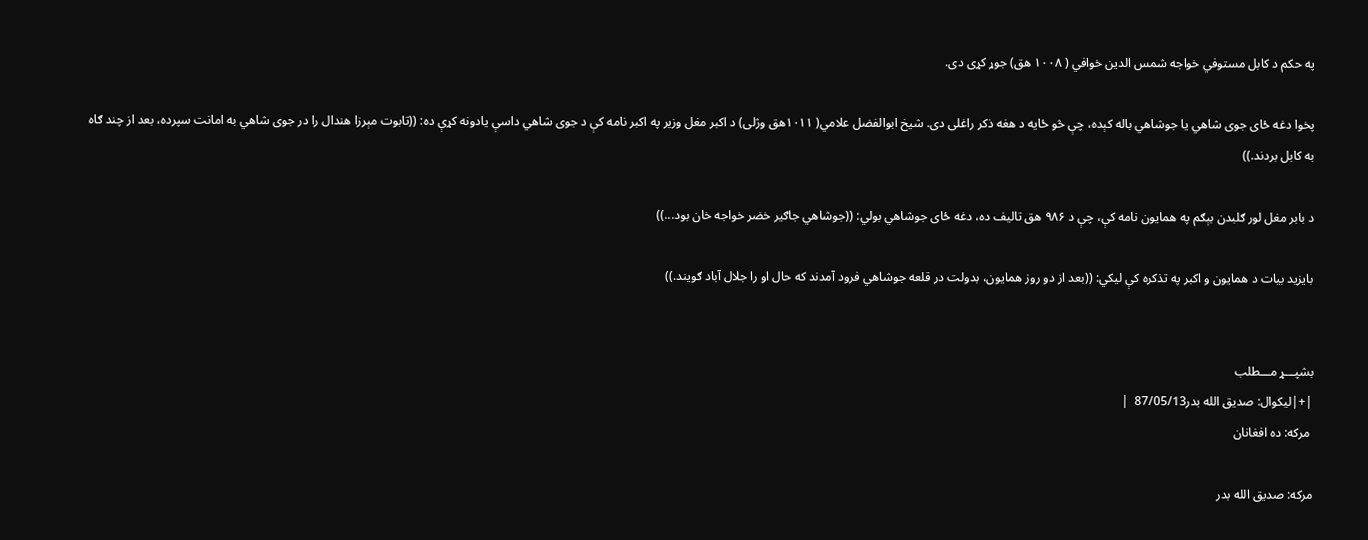په حكم د كابل مستوفي خواجه شمس الدين خوافي ( ۱۰۰۸ هق) جوړ كړى دى.

پخوا دغه ځاى جوى شاهي يا جوشاهي باله كېده، چې څو ځايه د هغه ذكر راغلى دى. شيخ ابوالفضل علامي( ۱۰۱۱هق وژلى) د اكبر مغل وزير په اكبر نامه كې د جوى شاهي داسې يادونه كړې ده: ((تابوت مېرزا هندال را در جوى شاهي به امانت سپرده، بعد از چند ګاه به كابل بردند.))

د بابر مغل لور ګلبدن بېګم په همايون نامه كې، چې د ۹۸۶ هق تاليف ده، دغه ځاى جوشاهي بولي: ((جوشاهي جاګير خضر خواجه خان بود...))

بايزيد بيات د همايون و اكبر په تذكره كې ليكي: ((بعد از دو روز همايون، بدولت در قلعه جوشاهي فرود آمدند كه حال او را جلال آباد ګويند.))


بشپـــړ مـــطلب
|+|ليكوال: صديق الله بدر87/05/13  |
 مرکه: ده افغانان

مركه: صديق الله بدر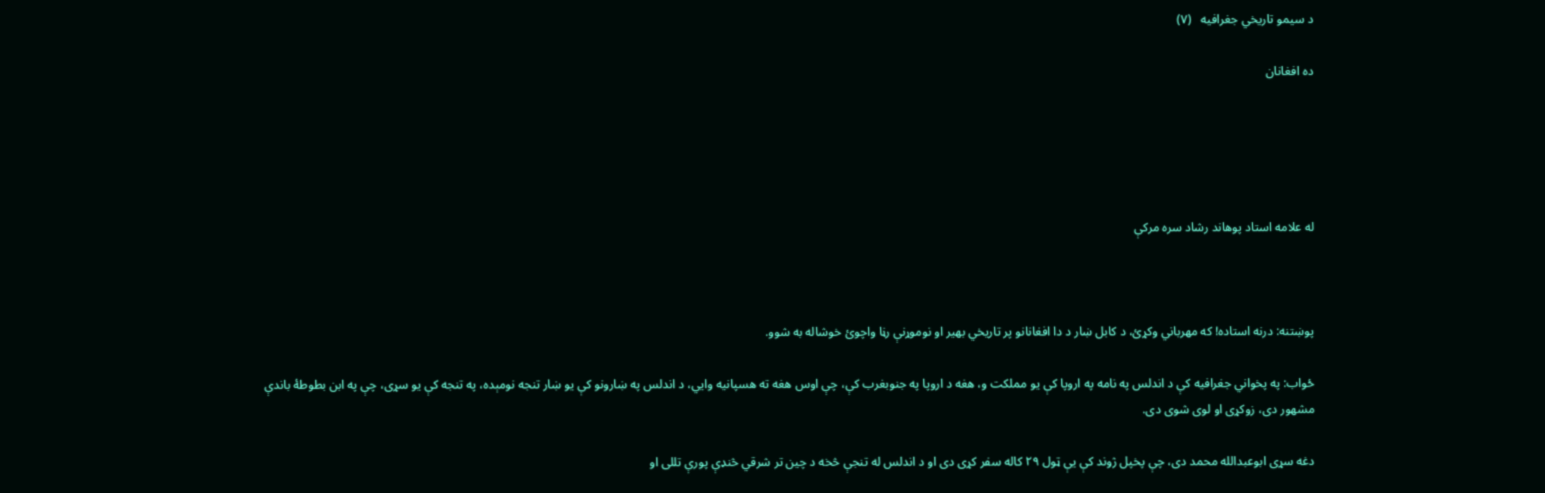د سيمو تاريخي جغرافيه   (۷)

ده افغانان





له علامه استاد پوهاند رشاد سره مركې



پوښتنه: درنه استاده! كه مهرباني وكړئ، د كابل ښار د دا افغانانو پر تاريخي بهير او نوموړنې رڼا واچوئ خوشاله به شوو.

ځواب: په پخواني جغرافيه كې د اندلس په نامه په اروپا كې يو مملكت و، هغه د اروپا په جنوبغرب كې، چې اوس هغه ته هسپانيه وايي، د اندلس په ښارونو كې يو ښار تنجه نومېده، په تنجه كې يو سړى، چې په ابن بطوطۀ باندې مشهور دى، زوكړى او لوى شوى دى.

دغه سړى ابوعبدالله محمد دى، چې پخپل ژوند كې يې ټول ۲۹ كاله سفر كړى دى او د اندلس له تنجې څخه د چين تر شرقي څنډې پورې تللى او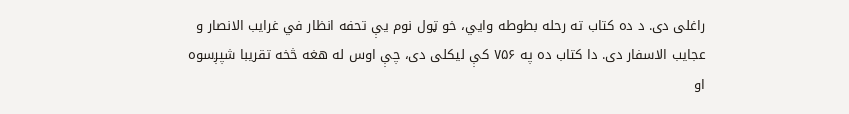راغلى دى. د ده كتاب ته رحله بطوطه وايي، خو ټول نوم يې تحفه انظار في غرايب الانصار و عجايب الاسفار دى. دا كتاب ده په ۷۵۶ كې ليكلى دى، چې اوس له هغه څخه تقريبا شپږسوه او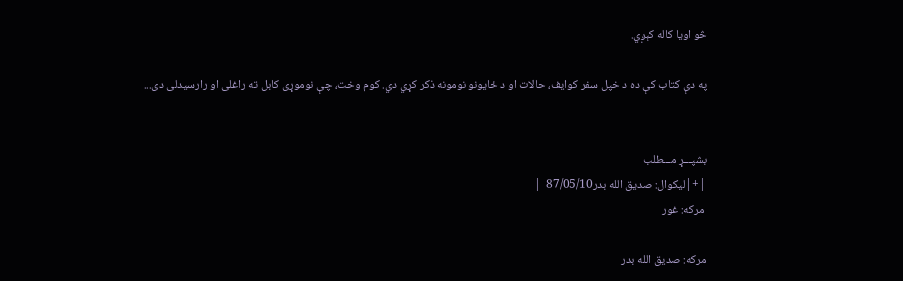څو اويا كاله كېږي.

په دې كتاب كې ده د خپل سفر كوايف، حالات او د ځايونو نومونه ذكر كړي دي. كوم وخت، چې نوموړى كابل ته راغلى او رارسيدلى دى...


بشپـــړ مـــطلب
|+|ليكوال: صديق الله بدر87/05/10  |
 مرکه: غور

مركه: صديق الله بدر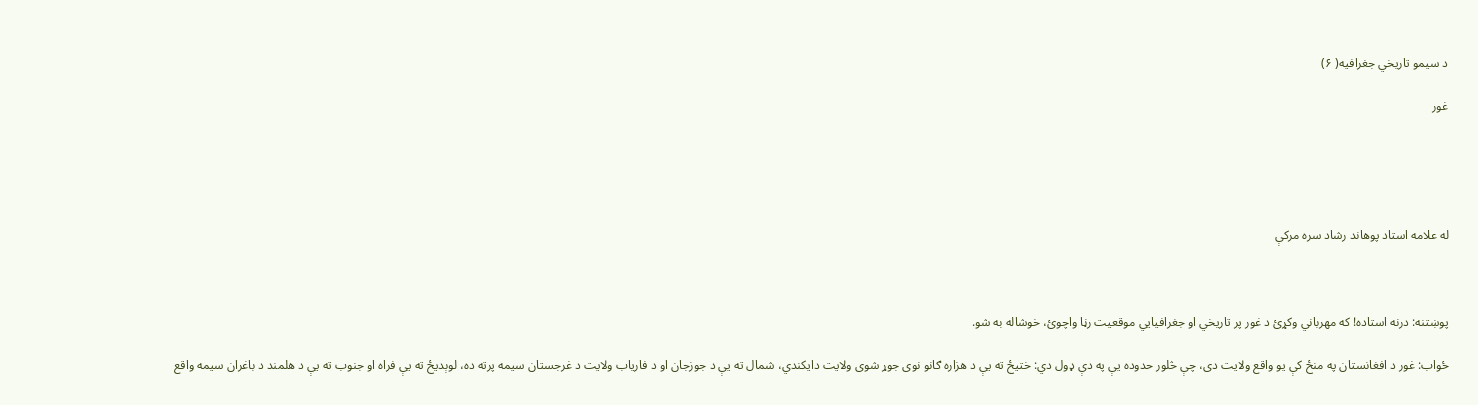د سيمو تاريخي جغرافيه( ۶)

غور





له علامه استاد پوهاند رشاد سره مركې



پوښتنه: درنه استاده! كه مهرباني وكړئ د غور پر تاريخي او جغرافيايي موقعيت رڼا واچوئ، خوشاله به شو.

ځواب: غور د افغانستان په منځ كې يو واقع ولايت دى، چې څلور حدوده يې په دې ډول دي: ختيځ ته يې د هزاره ګانو نوى جوړ شوى ولايت دايكندي، شمال ته يې د جوزجان او د فارياب ولايت د غرجستان سيمه پرته ده، لوېديځ ته يې فراه او جنوب ته يې د هلمند د باغران سيمه واقع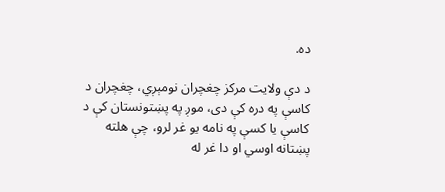ده.

د دې ولايت مركز چغچران نومېږي، چغچران د كاسې په دره كې دى، موږ په پښتونستان كې د كاسې يا كسې په نامه يو غر لرو، چې هلته پښتانه اوسي او دا غر له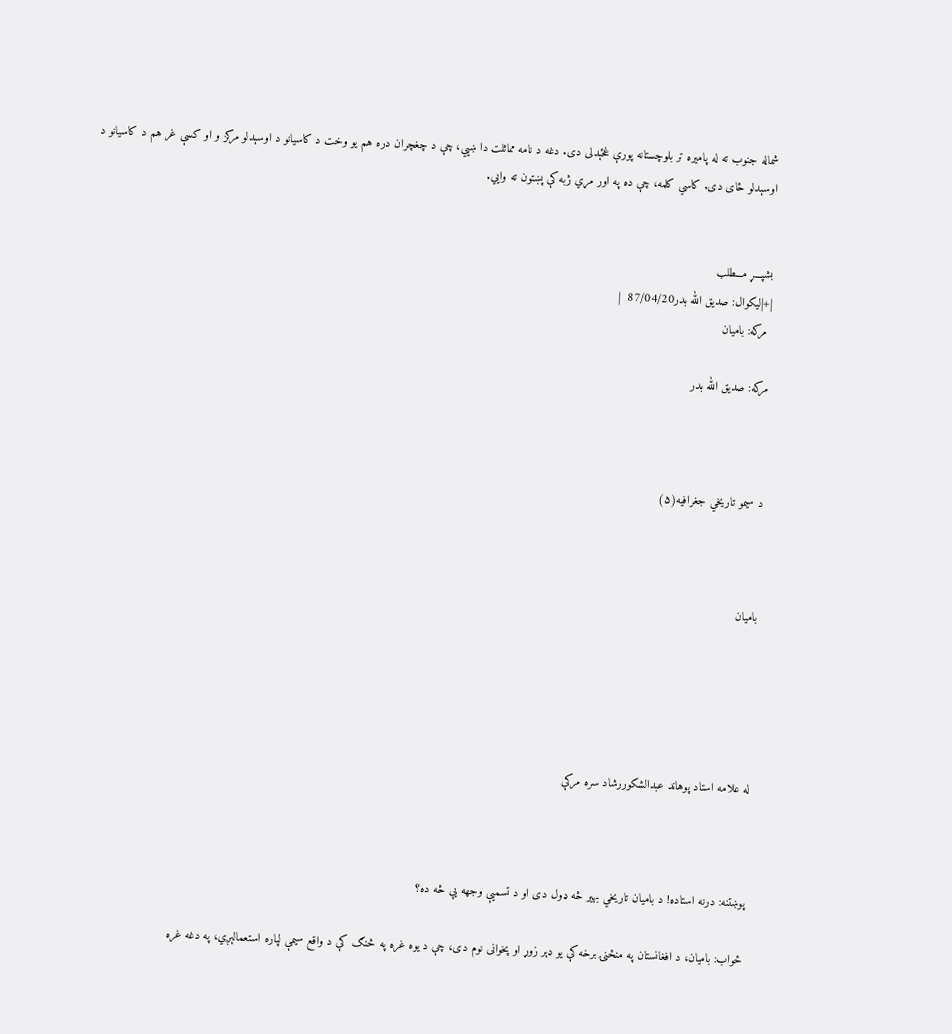شماله جنوب ته له پاميره تر بلوچستانه پورې غځېدلى دى. دغه د نامه مماثلت دا ښيي، چې د چغچران دره هم يو وخت د كاسيانو د اوسېدلو مركز و او كسې غر هم د كاسيانو د اوسېدلو ځاى دى. كاسي كلمه، چې ده په اور مړي ژبه كې پښتون ته وايي.


بشپـــړ مـــطلب
|+|ليكوال: صديق الله بدر87/04/20  |
 مركه: باميان

مرکه: صدیق الله بدر



د سيمو تاريخي جغرافيه(۵)



باميان





له علامه استاد پوهاند عبدالشكوررشاد سره مركې



پوښتنه: درنه استاده! د باميان تاريخي بهير څه ډول دى او د تسميې وجهه يې څه ده؟

ځواب: باميان، د افغانستان په منځنۍ برخه كې يو ډېر زوړ او پخوانى نوم دى، چې د يوه غره په څنګ كې د واقع سيمې لپاره استعمالېږي، په دغه غره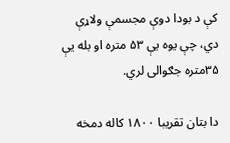كې د بودا دوې مجسمې ولاړې دي، چې يوه يې ۵۳ متره او بله يې ۳۵متره جګوالى لري.

دا بتان تقريبا ۱۸۰۰ كاله دمخه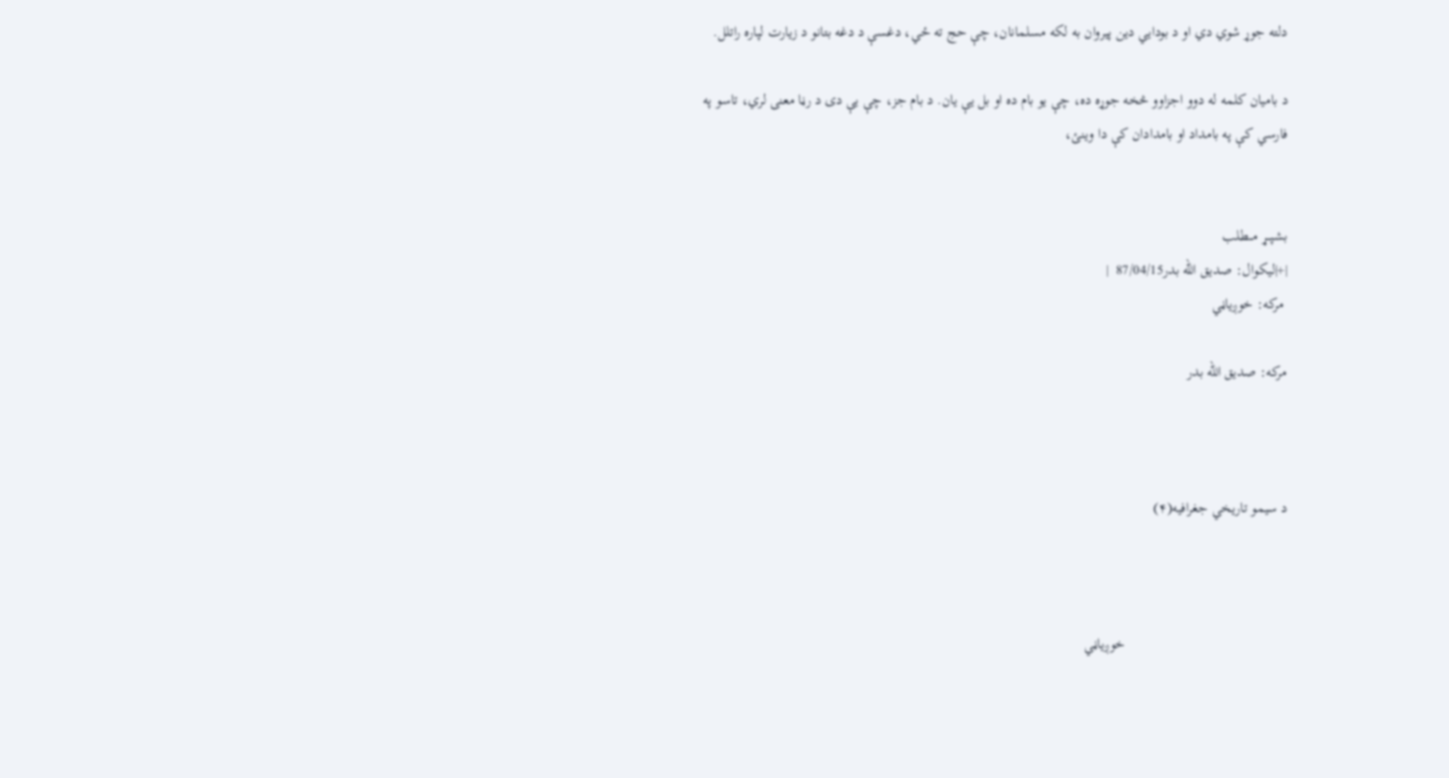دلته جوړ شوي دي او د بودايي دين پيروان به لكه مسلمانان، چې حج ته ځي، دغسې د دغه بتانو د زيارت لپاره راتلل.

د باميان كلمه له دوو اجزاوو څخه جوړه ده، چې يو بام ده او بل يې يان. د بام جز، چې يې دى د رڼا معنى لري، تاسو په فارسي كې په بامداد او بامدادان كې دا وينئ،


بشپـــړ مـــطلب
|+|ليكوال: صديق الله بدر87/04/15  |
 مرکه: خوږياڼي

مرکه: صدیق الله بدر



د سيمو تاريخي جغرافيه(۴)



                                           خوږياڼي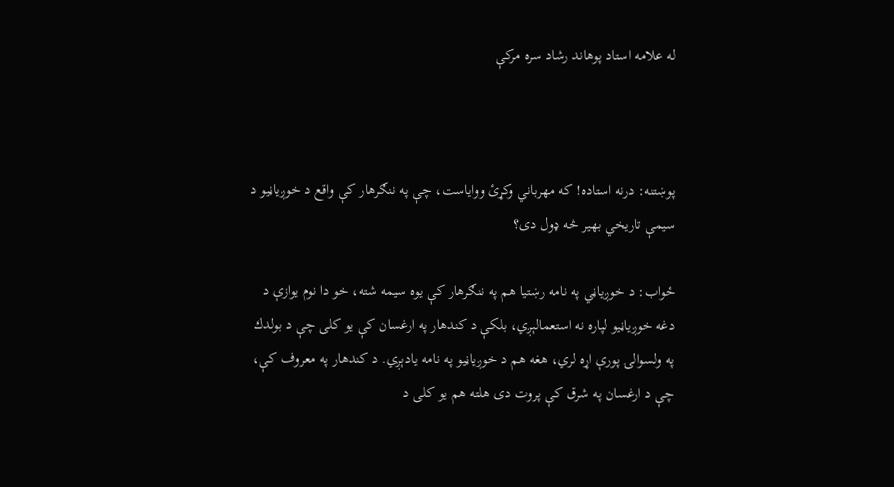له علامه استاد پوهاند رشاد سره مركې



پوښتنه: درنه استاده! كه مهرباني وكړئ وواياست، چې په ننګرهار كې واقع د خوږياڼيو د سيمې تاريخي بهير څه ډول دى؟

ځواب: د خوږياڼي په نامه رښتيا هم په ننګرهار كې يوه سيمه شته، خو دا نوم يوازې د دغه خوږياڼيو لپاره نه استعمالېږي، بلكې د كندهار په ارغسان كې يو كلى چې د بولدك په ولسوالۍ پورې اړه لري، هغه هم د خوږياڼيو په نامه يادېږي. د كندهار په معروف كې، چې د ارغسان په شرق كې پروت دى هلته هم يو كلى د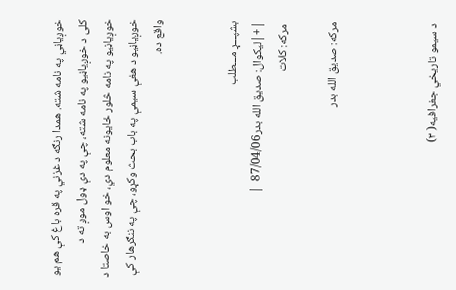خوږياڼي په نامه شته. همدا رنګه د غزني په قره باغ كې هم يو كلى د خوږياڼيو په نامه شته، چې په دې ډول موږ ته د خوږياڼيو په نامه څلور ځايونه معلوم دي، خو اوس به خاصتا د خوږياڼيو د هغې سيمې په باب بحث وكړو، چې په ننګرهار كې واقع ده.


بشپـــړ مـــطلب
|+|ليكوال: صديق الله بدر87/04/06  |
 مركه: كلات

مركه: صديق الله بدر



د سيمو تاريخي جغرافيه( ۳)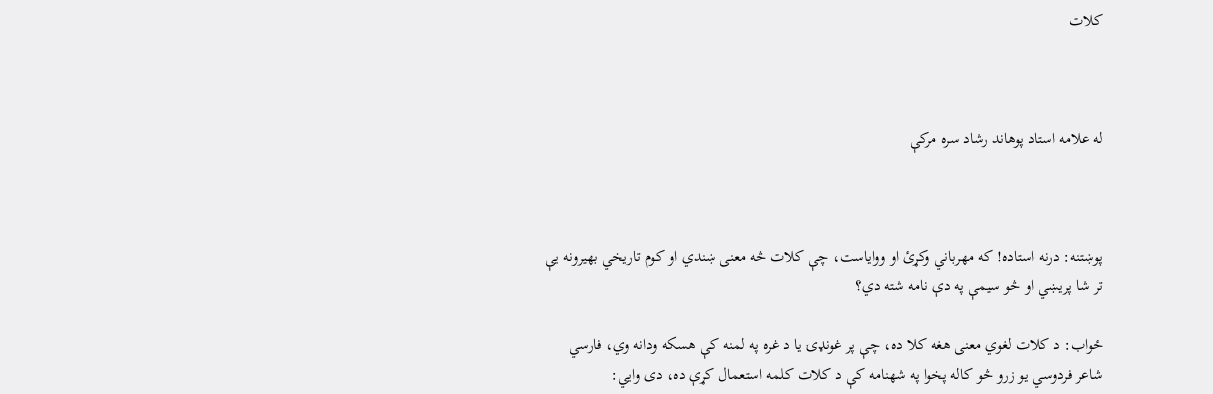كلات



له علامه استاد پوهاند رشاد سره مركې



پوښتنه: درنه استاده! كه مهرباني وكړئ او وواياست، چې كلات څه معنى ښندي او كوم تاريخي بهيرونه يې تر شا پريښي او څو سيمې په دې نامه شته دي؟

ځواب: د كلات لغوي معنى هغه كلا ده، چې پر غونډۍ يا د غره په لمنه كې هسكه ودانه وي، فارسي شاعر فردوسي يو زرو څو كاله پخوا په شهنامه كې د كلات كلمه استعمال كړې ده، دى وايي: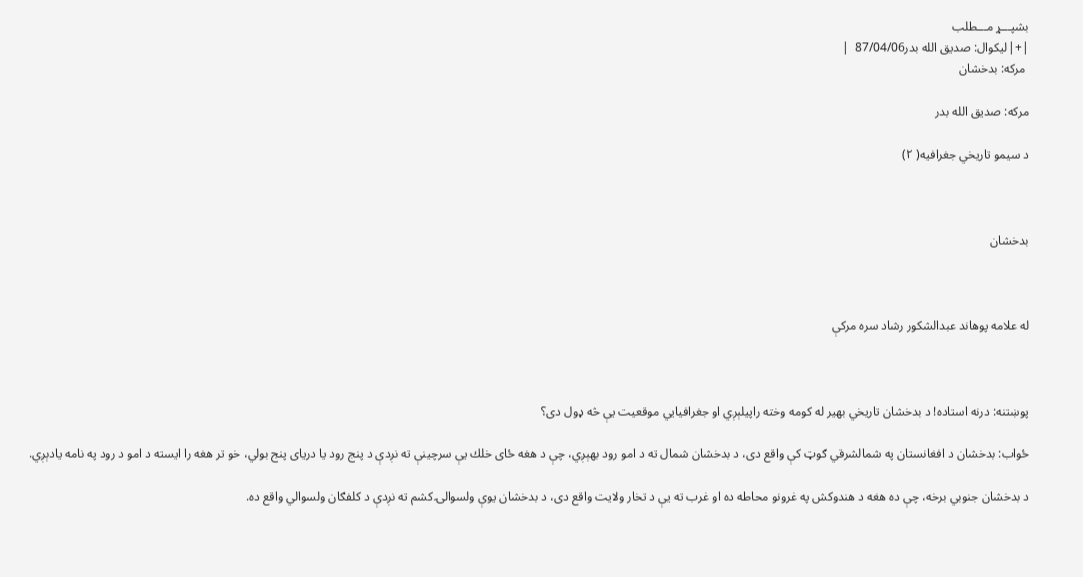بشپـــړ مـــطلب
|+|ليكوال: صديق الله بدر87/04/06  |
 مرکه: بدخشان

مركه: صديق الله بدر

د سيمو تاريخي جغرافيه( ۲)



بدخشان



له علامه پوهاند عبدالشكور رشاد سره مركې



پوښتنه: درنه استاده! د بدخشان تاريخي بهير له كومه وخته راپيلېږي او جغرافيايي موقعيت يې څه ډول دى؟

ځواب: بدخشان د افغانستان په شمالشرقي ګوټ كې واقع دى، د بدخشان شمال ته د امو رود بهېږي، چې د هغه ځاى خلك يې سرچينې ته نږدې د پنج رود يا درياى پنج بولي، خو تر هغه را ايسته د امو د رود په نامه يادېږي.

د بدخشان جنوبي برخه، چې ده هغه د هندوكش په غرونو محاطه ده او غرب ته يې د تخار ولايت واقع دى، د بدخشان يوې ولسوالۍ كشم ته نږدې د كلفګان ولسوالي واقع ده.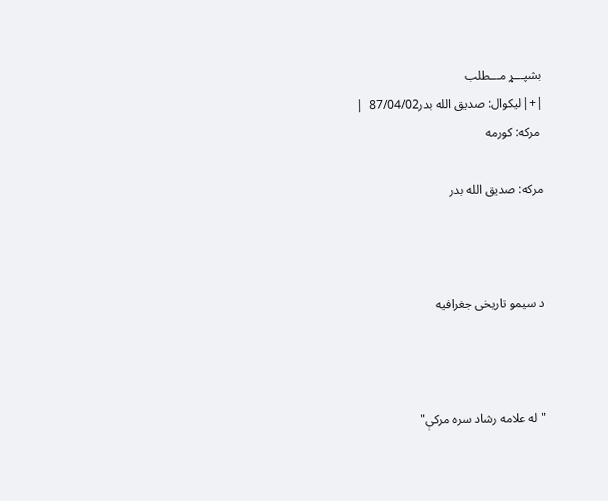بشپـــړ مـــطلب
|+|ليكوال: صديق الله بدر87/04/02  |
 مركه: كورمه

مركه: صديق الله بدر



د سیمو تاریخی جغرافیه



"له علامه رشاد سره مرکې"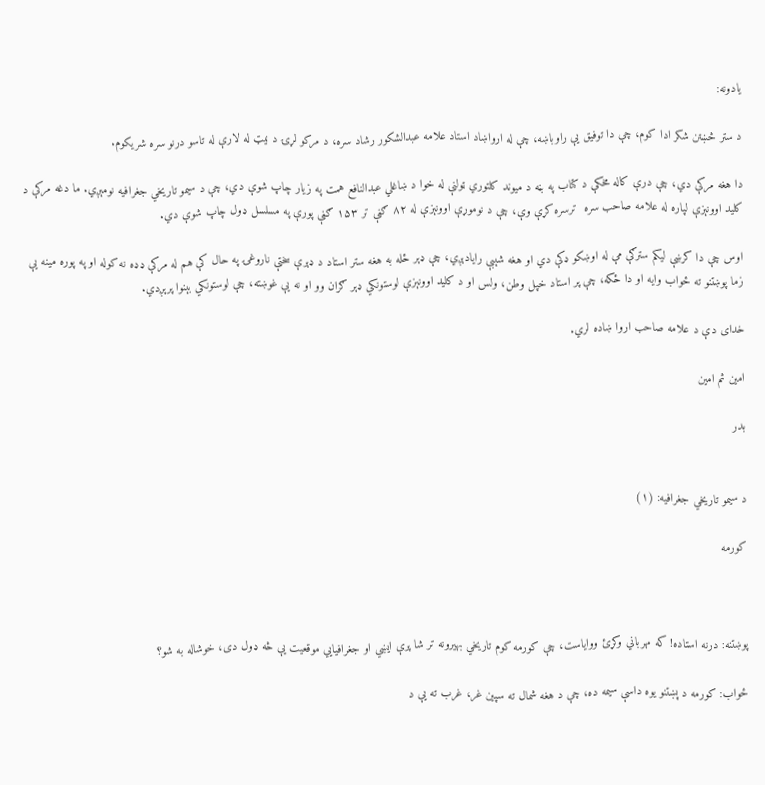يادونه:

د ستر څښتن شكر ادا كوم، چې دا توفيق يې راوباښه، چې له ارواښاد استاد علامه عبدالشكور رشاد سره، د مركو لړۍ د نيټ له لارې له تاسو درنو سره شريكوم.

دا هغه مركې دي، چې درې كاله مخكې د كتاب په بڼه د ميوند كلتوري ټولنې له خوا د ښاغلي عبدالنافع همت په زيار چاپ شوې دي، چې د سيمو تاريخي جغرافيه نومېږي. ما دغه مركې د كليد اوونېزې لپاره له علامه صاحب سره  ترسره كړې وې، چې د نوموړې اوونېزې له ۸۲ ګڼې تر ۱۵۳ ګڼې پورې په مسلسل ډول چاپ شوې دي.

اوس چې دا كرښې ليكم سترګې مې له اوښكو ډكې دي او هغه شېبې رايادېږي، چې ډېر ځله به هغه ستر استاد د ډېرې سختې ناروغۍ په حال كې هم له مركې ډډه نه كوله او په پوره مينه يې زما پوښتنو ته ځواب وايه او دا ځكه، چې پر استاد خپل وطن، ولس او د كليد اوونېزې لوستونكي ډېر ګران وو او نه يې غوښته، چې لوستونكي بېنوا پرېږدي.

خداى دې د علامه صاحب اروا ښاده لري.

امين ثم امين

بدر


د سيمو تاريخي جغرافيه: (۱)

كورمه



پوښتنه: درنه استاده! كه مهرباني وكړئ وواياست، چې كورمه كوم تاريخي بهيرونه تر شا پرې ايښي او جغرافيايي موقعيت يې څه ډول دى، خوشاله به شو؟

ځواب: كورمه د پښتنو يوه داسې سيمه ده، چې د هغه شمال ته سپين غر، غرب ته يې د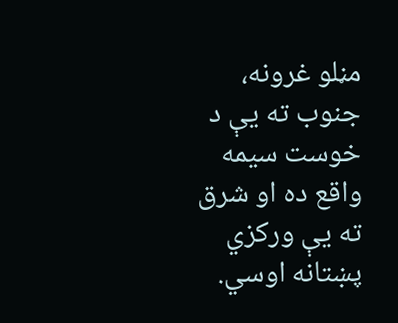مڼلو غرونه، جنوب ته يې د خوست سيمه واقع ده او شرق ته يې وركزي پښتانه اوسي.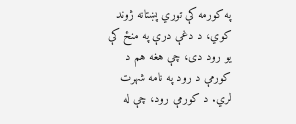په كورمه كې توري پښتانه ژوند كوي، د دغې درې په منځ كې يو رود دى، چې هغه هم د كورمې د رود په نامه شهرت لري. د كورمې رود، چې له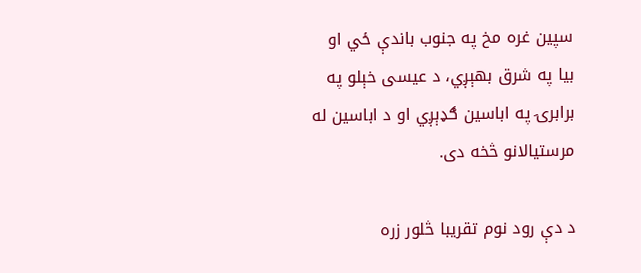سپين غره مخ په جنوب باندې ځي او بيا په شرق بهېږي، د عيسى خېلو په برابرۍ په اباسين ګډېږي او د اباسين له مرستيالانو څخه دى.

د دې رود نوم تقريبا څلور زره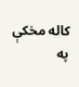كاله مخكې په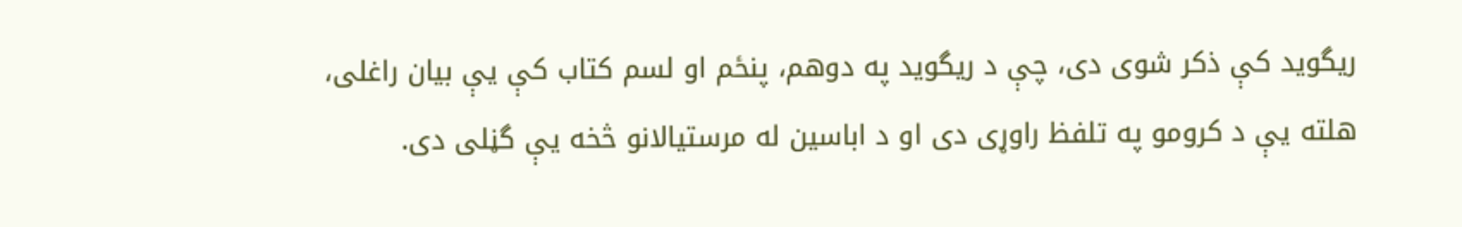ريگويد كې ذكر شوى دى، چې د ريگويد په دوهم، پنځم او لسم كتاب كې يې بيان راغلى، هلته يې د كرومو په تلفظ راوړى دى او د اباسين له مرستيالانو څخه يې گڼلى دى.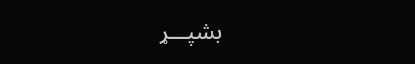بشپـــړ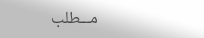مـــطلب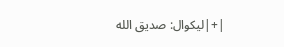|+|ليكوال: صديق الله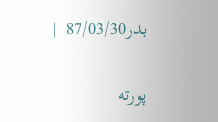بدر87/03/30  |


پورته